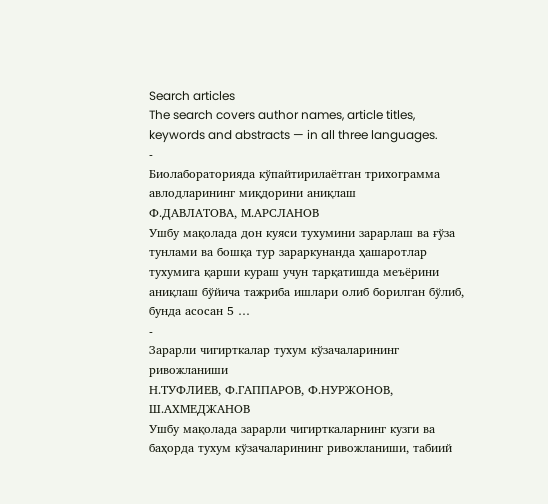Search articles
The search covers author names, article titles, keywords and abstracts — in all three languages.
-
Биолабораторияда кўпайтирилаётган трихограмма авлодларининг миқдорини аниқлаш
Ф.ДАВЛАТОВА, М.АРСЛАНОВ
Ушбу мақолада дон куяси тухумини зарарлаш ва ғўза тунлами ва бошқа тур зараркунанда ҳашаротлар тухумига қарши кураш учун тарқатишда меъёрини аниқлаш бўйича тажриба ишлари олиб борилган бўлиб, бунда асосан 5 …
-
Зарарли чигирткалар тухум кўзачаларининг ривожланиши
Н.ТУФЛИЕВ, Ф.ГАППАРОВ, Ф.НУРЖОНОВ, Ш.АХМЕДЖАНОВ
Ушбу мақолада зарарли чигирткаларнинг кузги ва баҳорда тухум кўзачаларининг ривожланиши, табиий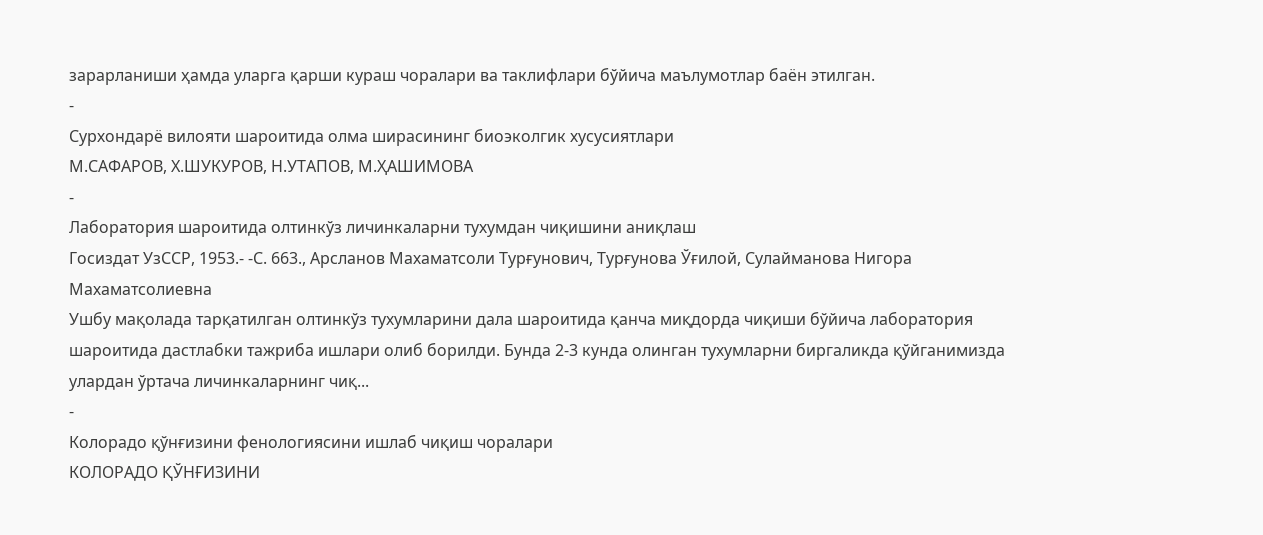зарарланиши ҳамда уларга қарши кураш чоралари ва таклифлари бўйича маълумотлар баён этилган.
-
Сурхондарё вилояти шароитида олма ширасининг биоэколгик хусусиятлари
М.САФАРОВ, Х.ШУКУРОВ, Н.УТАПОВ, М.ҲАШИМОВА
-
Лаборатория шароитида олтинкўз личинкаларни тухумдан чиқишини аниқлаш
Госиздат УзССР, 1953.- -С. 663., Арсланов Махаматсоли Турғунович, Турғунова Ўғилой, Сулайманова Нигора Махаматсолиевна
Ушбу мақолада тарқатилган олтинкўз тухумларини дала шароитида қанча миқдорда чиқиши бўйича лаборатория шароитида дастлабки тажриба ишлари олиб борилди. Бунда 2-3 кунда олинган тухумларни биргаликда қўйганимизда улардан ўртача личинкаларнинг чиқ...
-
Колорадо қўнғизини фенологиясини ишлаб чиқиш чоралари
КОЛОРАДО ҚЎНҒИЗИНИ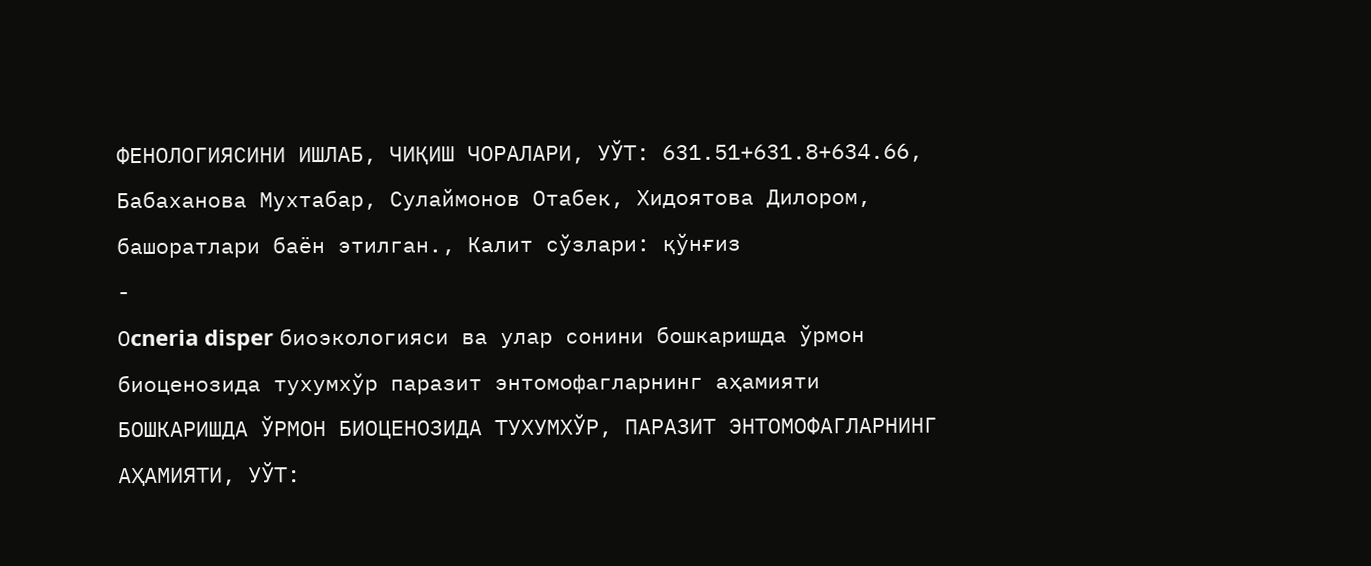ФЕНОЛОГИЯСИНИ ИШЛАБ, ЧИҚИШ ЧОРАЛАРИ, УЎТ: 631.51+631.8+634.66, Бабаханова Мухтабар, Сулаймонов Отабек, Хидоятова Дилором, башоратлари баён этилган., Калит сўзлари: қўнғиз
-
Оcneria disper биоэкологияси ва улар сонини бошкаришда ўрмон биоценозида тухумхўр паразит энтомофагларнинг аҳамияти
БОШКАРИШДА ЎРМОН БИОЦЕНОЗИДА ТУХУМХЎР, ПАРАЗИТ ЭНТОМОФАГЛАРНИНГ АҲАМИЯТИ, УЎТ: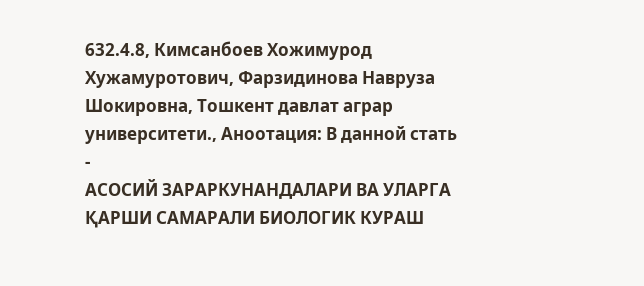632.4.8, Кимсанбоев Хожимурод Хужамуротович, Фарзидинова Навруза Шокировна, Тошкент давлат аграр университети., Аноотация: В данной стать
-
АСОСИЙ ЗАРАРКУНАНДАЛАРИ ВА УЛАРГА ҚАРШИ САМАРАЛИ БИОЛОГИК КУРАШ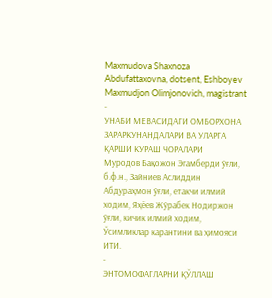Maxmudova Shaxnoza Abdufattaxovna, dotsent, Eshboyev Maxmudjon Olimjonovich, magistrant
-
УНАБИ МЕВАСИДАГИ ОМБОРХОНА ЗАРАРКУНАНДАЛАРИ ВА УЛАРГА ҚАРШИ КУРАШ ЧОРАЛАРИ
Муродов Бақожон Эгамберди ўғли, б.ф.н., Зайниев Аслиддин Абдураҳмон ўғли, етакчи илмий ходим, Яҳёев Жўрабек Нодиржон ўғли, кичик илмий ходим, Ўсимликлар карантини ва ҳимояси ИТИ.
-
ЭНТОМОФАГЛАРНИ ҚЎЛЛАШ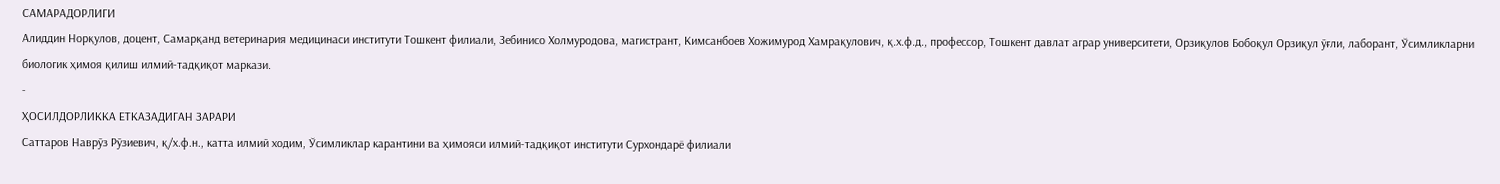САМАРАДОРЛИГИ
Алиддин Норқулов, доцент, Самарқанд ветеринария медицинаси институти Тошкент филиали, Зебинисо Холмуродова, магистрант, Кимсанбоев Хожимурод Хамрақулович, қ.х.ф.д., профессор, Тошкент давлат аграр университети, Орзиқулов Бобоқул Орзиқул ўғли, лаборант, Ўсимликларни биологик ҳимоя қилиш илмий-тадқиқот маркази.
-
ҲОСИЛДОРЛИККА ЕТКАЗАДИГАН ЗАРАРИ
Саттаров Наврўз Рўзиевич, қ/х.ф.н., катта илмий ходим, Ўсимликлар карантини ва ҳимояси илмий-тадқиқот институти Сурхондарё филиали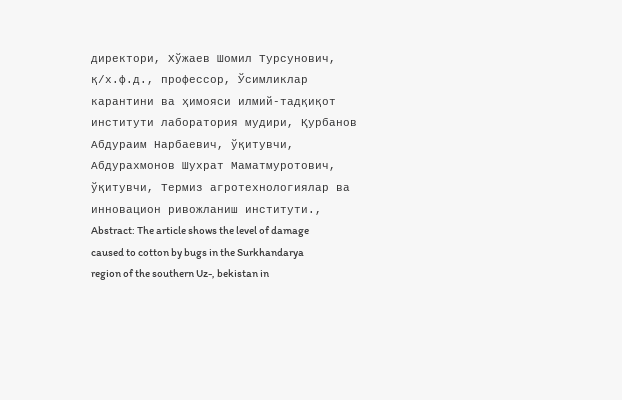директори, Хўжаев Шомил Турсунович, қ/х.ф.д., профессор, Ўсимликлар карантини ва ҳимояси илмий-тадқиқот институти лаборатория мудири, Қурбанов Абдураим Нарбаевич, ўқитувчи, Абдурахмонов Шухрат Маматмуротович, ўқитувчи, Термиз агротехнологиялар ва инновацион ривожланиш институти., Abstract: The article shows the level of damage caused to cotton by bugs in the Surkhandarya region of the southern Uz-, bekistan in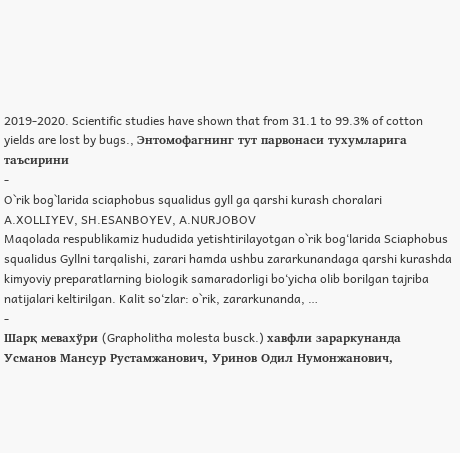2019-2020. Scientific studies have shown that from 31.1 to 99.3% of cotton yields are lost by bugs., Энтомофагнинг тут парвонаси тухумларига таъсирини
-
O`rik bog`larida sciaphobus squalidus gyll ga qarshi kurash choralari
A.XOLLIYEV, SH.ESANBOYEV, A.NURJOBOV
Maqolada respublikamiz hududida yetishtirilayotgan o`rik bog‘larida Sciaphobus squalidus Gyllni tarqalishi, zarari hamda ushbu zararkunandaga qarshi kurashda kimyoviy preparatlarning biologik samaradorligi bo‘yicha olib borilgan tajriba natijalari keltirilgan. Kalit so‘zlar: o`rik, zararkunanda, …
-
Шарқ мевахўри (Grapholitha molesta busck.) хавфли зараркунанда
Усманов Мансур Рустамжанович, Уринов Одил Нумонжанович,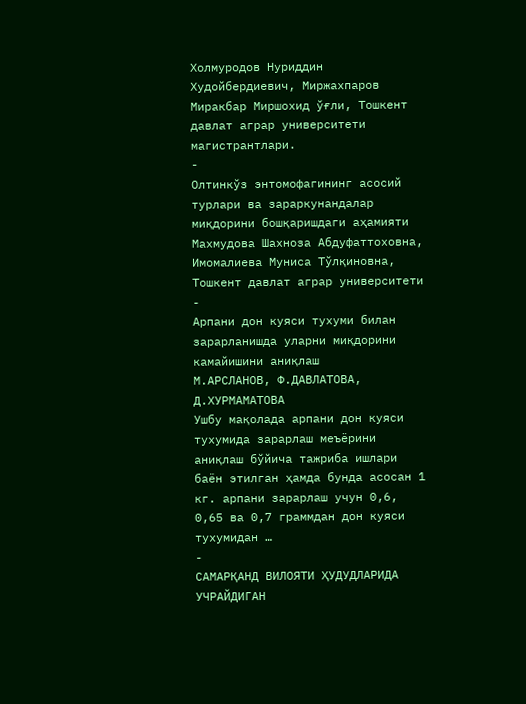Холмуродов Нуриддин Худойбердиевич, Миржахпаров Миракбар Миршохид ўғли, Тошкент давлат аграр университети магистрантлари.
-
Олтинкўз энтомофагининг асосий турлари ва зараркунандалар миқдорини бошқаришдаги аҳамияти
Махмудова Шахноза Абдуфаттоховна, Имомалиева Муниса Тўлқиновна, Тошкент давлат аграр университети
-
Арпани дон куяси тухуми билан зарарланишда уларни миқдорини камайишини аниқлаш
М.АРСЛАНОВ, Ф.ДАВЛАТОВА, Д.ХУРМАМАТОВА
Ушбу мақолада арпани дон куяси тухумида зарарлаш меъёрини аниқлаш бўйича тажриба ишлари баён этилган ҳамда бунда асосан 1 кг. арпани зарарлаш учун 0,6, 0,65 ва 0,7 граммдан дон куяси тухумидан …
-
САМАРҚАНД ВИЛОЯТИ ҲУДУДЛАРИДА УЧРАЙДИГАН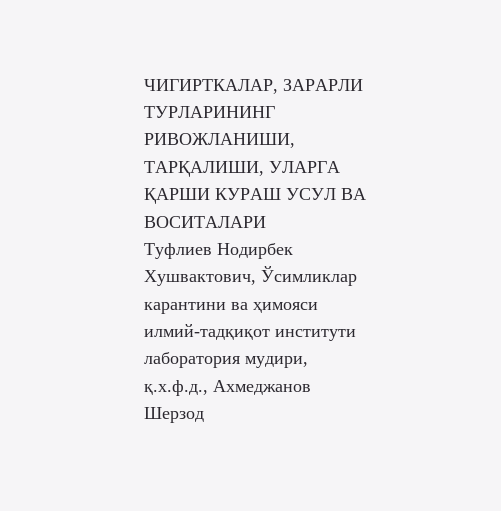ЧИГИРТКАЛАР, ЗАРАРЛИ ТУРЛАРИНИНГ РИВОЖЛАНИШИ, ТАРҚАЛИШИ, УЛАРГА ҚАРШИ КУРАШ УСУЛ ВА ВОСИТАЛАРИ
Туфлиев Нодирбек Хушвактович, Ўсимликлар карантини ва ҳимояси илмий-тадқиқот институти лаборатория мудири, қ.х.ф.д., Ахмеджанов Шерзод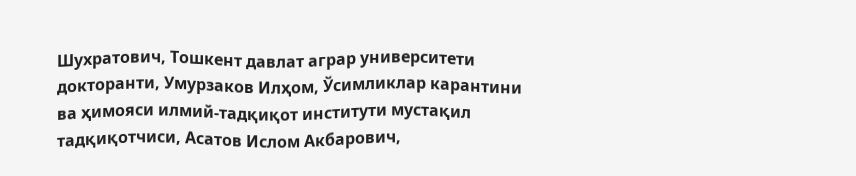Шухратович, Тошкент давлат аграр университети докторанти, Умурзаков Илҳом, Ўсимликлар карантини ва ҳимояси илмий-тадқиқот институти мустақил тадқиқотчиси, Асатов Ислом Акбарович,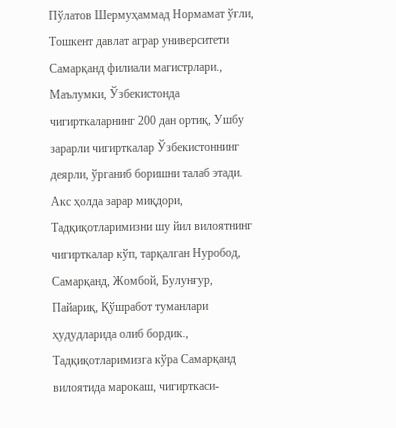Пўлатов Шермуҳаммад Нормамат ўғли, Тошкент давлат аграр университети Самарқанд филиали магистрлари., Маълумки, Ўзбекистонда чигирткаларнинг 200 дан ортиқ, Ушбу зарарли чигирткалар Ўзбекистоннинг деярли, ўрганиб боришни талаб этади. Акс ҳолда зарар миқдори, Тадқиқотларимизни шу йил вилоятнинг чигирткалар кўп, тарқалган Нуробод, Самарқанд, Жомбой, Булунғур, Пайариқ, Қўшработ туманлари ҳудудларида олиб бордик., Тадқиқотларимизга кўра Самарқанд вилоятида марокаш, чигирткаси-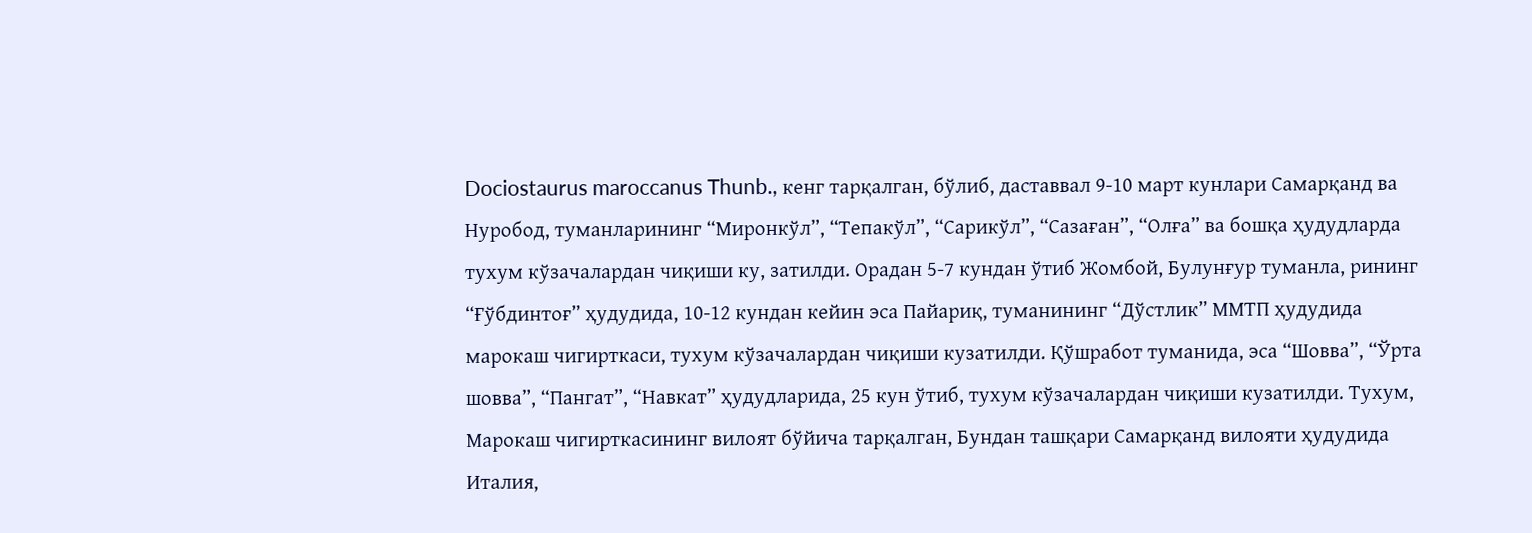Dociostaurus maroccanus Thunb., кенг тарқалган, бўлиб, даставвал 9-10 март кунлари Самарқанд ва Нуробод, туманларининг “Миронкўл”, “Тепакўл”, “Сарикўл”, “Сазаған”, “Олға” ва бошқа ҳудудларда тухум кўзачалардан чиқиши ку, затилди. Орадан 5-7 кундан ўтиб Жомбой, Булунғур туманла, рининг “Ғўбдинтоғ” ҳудудида, 10-12 кундан кейин эса Пайариқ, туманининг “Дўстлик” ММТП ҳудудида марокаш чигирткаси, тухум кўзачалардан чиқиши кузатилди. Қўшработ туманида, эса “Шовва”, “Ўрта шовва”, “Пангат”, “Навкат” ҳудудларида, 25 кун ўтиб, тухум кўзачалардан чиқиши кузатилди. Тухум, Марокаш чигирткасининг вилоят бўйича тарқалган, Бундан ташқари Самарқанд вилояти ҳудудида Италия,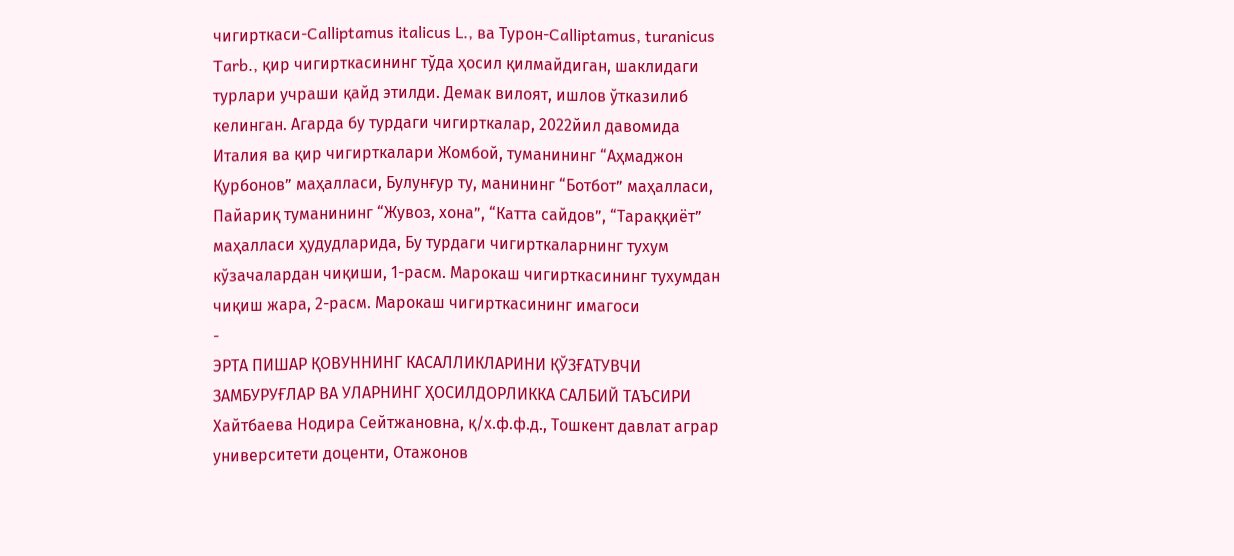чигирткаси-Calliptamus italicus L., ва Турон-Calliptamus, turanicus Tarb., қир чигирткасининг тўда ҳосил қилмайдиган, шаклидаги турлари учраши қайд этилди. Демак вилоят, ишлов ўтказилиб келинган. Агарда бу турдаги чигирткалар, 2022йил давомида Италия ва қир чигирткалари Жомбой, туманининг “Аҳмаджон Қурбонов” маҳалласи, Булунғур ту, манининг “Ботбот” маҳалласи, Пайариқ туманининг “Жувоз, хона”, “Катта сайдов”, “Тараққиёт” маҳалласи ҳудудларида, Бу турдаги чигирткаларнинг тухум кўзачалардан чиқиши, 1-расм. Марокаш чигирткасининг тухумдан чиқиш жара, 2-расм. Марокаш чигирткасининг имагоси
-
ЭРТА ПИШАР ҚОВУННИНГ КАСАЛЛИКЛАРИНИ ҚЎЗҒАТУВЧИ ЗАМБУРУҒЛАР ВА УЛАРНИНГ ҲОСИЛДОРЛИККА САЛБИЙ ТАЪСИРИ
Хайтбаева Нодира Сейтжановна, қ/х.ф.ф.д., Тошкент давлат аграр университети доценти, Отажонов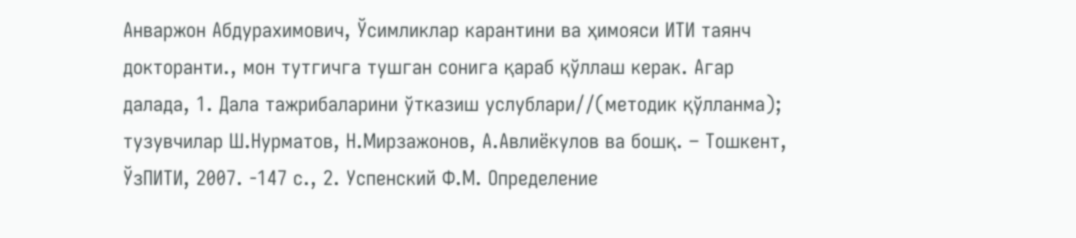Анваржон Aбдурахимович, Ўсимликлар карантини ва ҳимояси ИТИ таянч докторанти., мон тутгичга тушган сонига қараб қўллаш керак. Агар далада, 1. Дала тажрибаларини ўтказиш услублари//(методик қўлланма); тузувчилар Ш.Нурматов, Н.Мирзажонов, А.Авлиёкулов ва бошқ. – Тошкент, ЎзПИТИ, 2007. -147 с., 2. Успенский Ф.М. Определение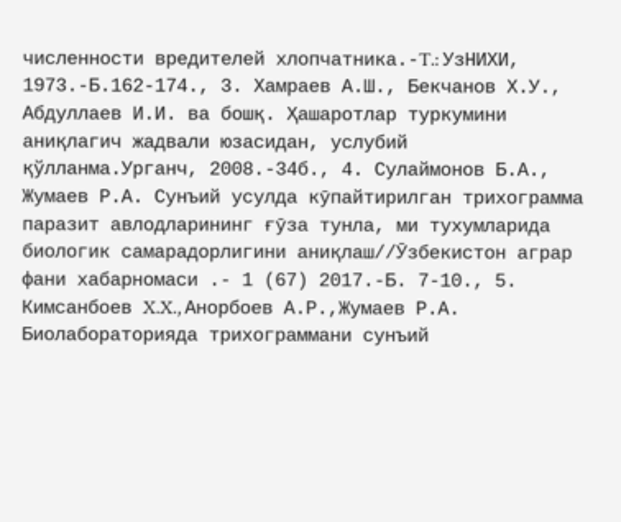численности вредителей хлопчатника.-T.: УзНИХИ, 1973.-Б.162-174., 3. Хамраев А.Ш., Бекчанов Х.У., Абдуллаев И.И. ва бошқ. Ҳашаротлар туркумини аниқлагич жадвали юзасидан, услубий қўлланма.Урганч, 2008.-34б., 4. Сулаймонов Б.А., Жумаев Р.А. Сунъий усулда кӯпайтирилган трихограмма паразит авлодларининг ғӯза тунла, ми тухумларида биологик самарадорлигини аниқлаш//Ӯзбекистон аграр фани хабарномаси .- 1 (67) 2017.-Б. 7-10., 5. Кимсанбоев X.X., Aнорбоев А.Р.,Жумаев Р.А. Биолабораторияда трихограммани сунъий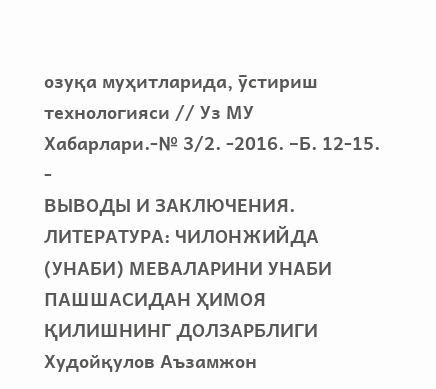озуқа муҳитларида, ӯстириш технологияси // Уз МУ Хабарлари.-№ 3/2. -2016. –Б. 12-15.
-
ВЫВОДЫ И ЗАКЛЮЧЕНИЯ. ЛИТЕРАТУРА: ЧИЛОНЖИЙДА (УНАБИ) МЕВАЛАРИНИ УНАБИ ПАШШАСИДАН ҲИМОЯ ҚИЛИШНИНГ ДОЛЗАРБЛИГИ
Худойқулов Аъзамжон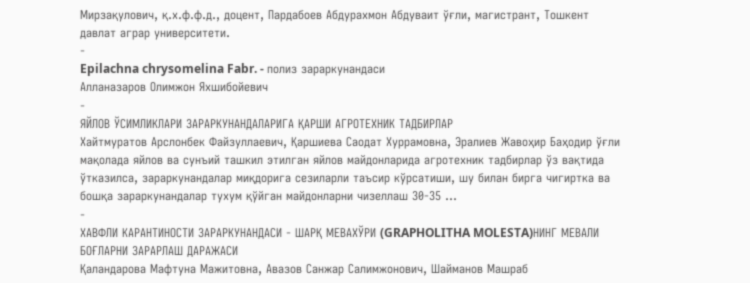Мирзақулович, қ.х.ф.ф.д., доцент, Пардабоев Абдурахмон Абдуваит ўғли, магистрант, Тошкент давлат аграр университети.
-
Epilachna chrysomelina Fabr. - полиз зараркунандаси
Алланазаров Олимжон Яхшибойевич
-
ЯЙЛОВ ЎСИМЛИКЛАРИ ЗАРАРКУНАНДАЛАРИГА ҚАРШИ АГРОТЕХНИК ТАДБИРЛАР
Хайтмуратов Арслонбек Файзуллаевич, Қаршиева Саодат Хуррамовна, Эралиев Жавоҳир Баҳодир ўғли
мақолада яйлов ва сунъий ташкил этилган яйлов майдонларида агротехник тадбирлар ўз вақтида ўтказилса, зараркунандалар миқдорига сезиларли таъсир кўрсатиши, шу билан бирга чигиртка ва бошқа зараркунандалар тухум қўйган майдонларни чизеллаш 30-35 …
-
ХАВФЛИ КАРАНТИНОСТИ ЗАРАРКУНАНДАСИ - ШАРҚ МЕВАХЎРИ (GRAPHOLITHA MOLESTA)НИНГ МЕВАЛИ БОҒЛАРНИ ЗАРАРЛАШ ДАРАЖАСИ
Қаландарова Мафтуна Мажитовна, Авазов Санжар Салимжонович, Шайманов Машраб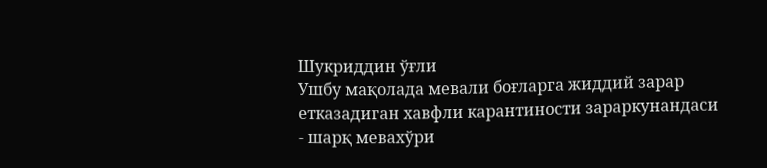Шукриддин ўғли
Ушбу мақолада мевали боғларга жиддий зарар етказадиган хавфли карантиности зараркунандаси - шарқ мевахўри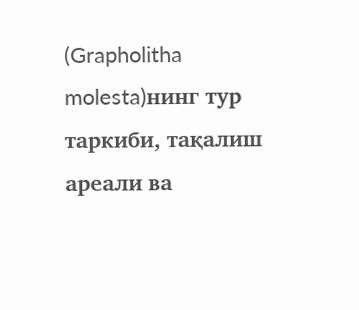(Grapholitha molesta)нинг тур таркиби, тақалиш ареали ва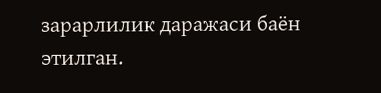зарарлилик даражаси баён этилган.